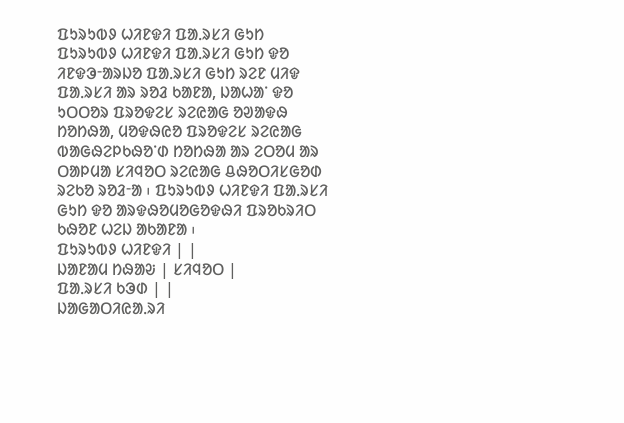ᱯᱩᱨᱩᱵᱽ ᱦᱤᱱᱫᱤ ᱯᱟᱹᱨᱥᱤ ᱜᱩᱴ
ᱯᱩᱨᱩᱵᱽ ᱦᱤᱱᱫᱤ ᱯᱟᱹᱨᱥᱤ ᱜᱩᱴ ᱫᱚ ᱤᱱᱫᱳᱼᱟᱨᱡᱚ ᱯᱟᱹᱨᱥᱤ ᱜᱩᱴ ᱨᱮᱱ ᱢᱤᱫ ᱯᱟᱹᱨᱥᱤ ᱟᱨ ᱨᱚᱲ ᱠᱟᱱᱟ, ᱡᱟᱦᱟᱸ ᱫᱚ ᱩᱛᱛᱚᱨ ᱯᱨᱚᱫᱮᱥ ᱨᱮᱭᱟᱜ ᱚᱣᱟᱫᱷ ᱴᱚᱴᱷᱟ, ᱢᱚᱫᱷᱭᱚ ᱯᱨᱚᱫᱮᱥ ᱨᱮᱭᱟᱜ ᱵᱟᱜᱷᱮᱞᱠᱷᱚᱸᱰ ᱴᱚᱴᱷᱟ ᱟᱨ ᱮᱛᱚᱢ ᱟᱨ ᱛᱟᱞᱢᱟ ᱥᱤᱧᱚᱛ ᱨᱮᱭᱟᱜ ᱪᱷᱚᱛᱤᱥᱜᱚᱰ ᱨᱮᱠᱚ ᱨᱚᱲᱼᱟ ᱾ ᱯᱩᱨᱩᱵᱽ ᱦᱤᱱᱫᱤ ᱯᱟᱹᱨᱥᱤ ᱜᱩᱴ ᱫᱚ ᱟᱨᱫᱷᱚᱢᱚᱜᱚᱫᱷᱤ ᱯᱨᱚᱠᱨᱤᱛ ᱠᱷᱚᱱ ᱦᱮᱡ ᱟᱠᱟᱱᱟ ᱾
ᱯᱩᱨᱩᱵᱽ ᱦᱤᱱᱫᱤ | |
ᱡᱟᱱᱟᱢ ᱴᱷᱟᱶ | ᱥᱤᱧᱚᱛ |
ᱯᱟᱹᱨᱥᱤ ᱠᱳᱰ | |
ᱡᱟᱜᱟᱛᱤᱭᱟᱹᱨᱤ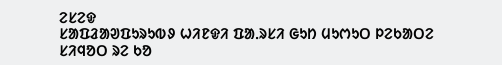ᱮᱥᱮᱫ
ᱥᱟᱯᱲᱟᱣᱯᱩᱨᱩᱵᱽ ᱦᱤᱱᱫᱤ ᱯᱟᱹᱨᱥᱤ ᱜᱩᱴ ᱢᱩᱬᱩᱛ ᱞᱮᱠᱟᱛᱮ ᱥᱤᱧᱚᱛ ᱨᱮ ᱠᱚ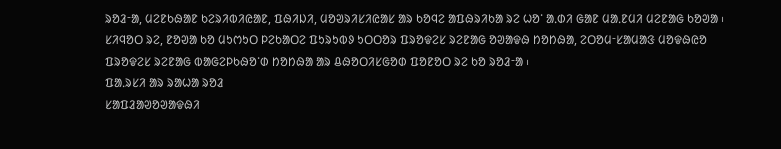ᱨᱚᱲᱼᱟ, ᱢᱮᱱᱠᱷᱟᱱ ᱠᱮᱨᱤᱵᱤᱭᱟᱱ, ᱯᱷᱤᱡᱤ, ᱢᱚᱣᱨᱤᱥᱤᱭᱟᱥ ᱟᱨ ᱠᱚᱧᱮ ᱟᱯᱷᱨᱤᱠᱟ ᱨᱮ ᱦᱚᱸ ᱟᱹᱰᱤ ᱜᱟᱱ ᱢᱟᱹᱱᱢᱤ ᱢᱮᱱᱟᱜ ᱠᱚᱣᱟ ᱾ ᱥᱤᱧᱚᱛ ᱨᱮ, ᱱᱚᱣᱟ ᱠᱚ ᱢᱩᱬᱩᱛ ᱞᱮᱠᱟᱛᱮ ᱯᱩᱨᱩᱵᱽ ᱩᱛᱛᱚᱨ ᱯᱨᱚᱫᱮᱥ ᱨᱮᱱᱟᱜ ᱚᱣᱟᱫᱷ ᱴᱚᱴᱷᱟ, ᱮᱛᱚᱢᱼᱥᱟᱢᱟᱝ ᱢᱚᱫᱷᱭᱚ ᱯᱨᱚᱫᱮᱥ ᱨᱮᱱᱟᱜ ᱵᱟᱜᱮᱞᱠᱷᱚᱸᱰ ᱴᱚᱴᱷᱟ ᱟᱨ ᱪᱷᱚᱛᱤᱥᱜᱚᱰ ᱯᱚᱱᱚᱛ ᱨᱮ ᱠᱚ ᱨᱚᱲᱼᱟ ᱾
ᱯᱟᱹᱨᱥᱤ ᱟᱨ ᱨᱟᱦᱟ ᱨᱚᱲ
ᱥᱟᱯᱲᱟᱣᱚᱣᱟᱫᱷᱤ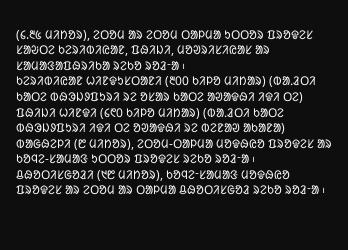(᱔.᱓᱕ ᱢᱤᱴᱚᱨ), ᱮᱛᱚᱢ ᱟᱨ ᱮᱛᱚᱢ ᱛᱟᱞᱢᱟ ᱩᱛᱛᱚᱨ ᱯᱨᱚᱫᱮᱥ ᱥᱟᱶᱛᱮ ᱠᱮᱨᱤᱵᱤᱭᱟᱱ, ᱯᱷᱤᱡᱤ, ᱢᱚᱣᱨᱤᱥᱤᱭᱟᱥ ᱟᱨ ᱥᱟᱢᱟᱝᱟᱯᱷᱨᱤᱠᱟ ᱨᱮᱠᱚ ᱨᱚᱲᱼᱟ ᱾
ᱠᱮᱨᱤᱵᱤᱭᱟᱱ ᱦᱤᱱᱫᱩᱥᱛᱟᱱᱤ (᱓᱐᱐ ᱠᱤᱞᱚ ᱢᱤᱴᱟᱨ) (ᱵᱟᱹᱲᱛᱤ ᱠᱟᱛᱮ ᱵᱷᱳᱡᱽᱯᱩᱨᱤ ᱨᱮ ᱚᱥᱟᱨ ᱠᱟᱛᱮ ᱟᱣᱟᱫᱷᱤ ᱤᱫᱤ ᱛᱮ)
ᱯᱷᱤᱡᱤ ᱦᱤᱱᱫᱤ (᱔᱖᱐ ᱠᱤᱞᱚ ᱢᱤᱴᱟᱨ) (ᱵᱟᱹᱲᱛᱤ ᱠᱟᱛᱮ ᱵᱷᱳᱡᱽᱯᱩᱨᱤ ᱤᱫᱤ ᱛᱮ ᱚᱣᱟᱫᱷᱤ ᱨᱮ ᱵᱮᱱᱟᱣ ᱟᱠᱟᱱᱟ)
ᱵᱟᱜᱷᱮᱞᱤ (᱘ ᱢᱤᱴᱚᱨ), ᱮᱛᱚᱢ-ᱛᱟᱞᱢᱟ ᱢᱚᱫᱷᱭᱚ ᱯᱨᱚᱫᱮᱥ ᱟᱨ ᱠᱚᱧᱮ-ᱥᱟᱢᱟᱝ ᱩᱛᱛᱚᱨ ᱯᱨᱚᱫᱮᱥ ᱨᱮᱠᱚ ᱨᱚᱲᱼᱟ ᱾
ᱪᱷᱚᱛᱤᱥᱜᱚᱲᱤ (᱑᱘ ᱢᱤᱴᱚᱨ), ᱠᱚᱧᱮᱼᱥᱟᱢᱟᱝ ᱢᱚᱫᱷᱭᱚ ᱯᱨᱚᱫᱮᱥ ᱟᱨ ᱮᱛᱚᱢ ᱟᱨ ᱛᱟᱞᱢᱟ ᱪᱷᱚᱛᱤᱥᱜᱚᱲ ᱨᱮᱠᱚ ᱨᱚᱲᱼᱟ ᱾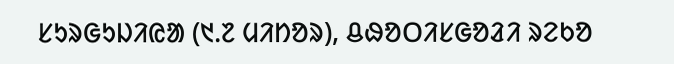ᱥᱩᱨᱜᱩᱡᱤᱭᱟ (᱑.᱗ ᱢᱤᱴᱚᱨ), ᱪᱷᱚᱛᱤᱥᱜᱚᱲᱤ ᱨᱮᱠᱚ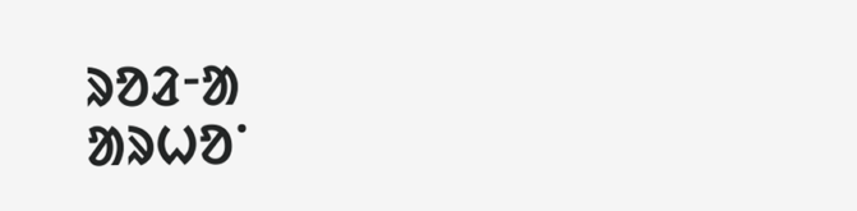ᱨᱚᱲᱼᱟ
ᱟᱨᱦᱚᱸ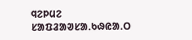ᱧᱮᱞᱢᱮ
ᱥᱟᱯᱲᱟᱣᱥᱟᱹᱠᱷᱭᱟᱹᱛ